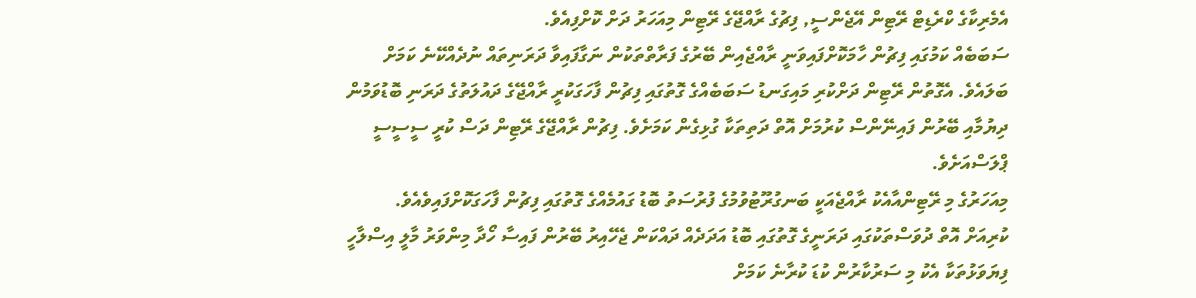އެމެރިކާގެ ކްރެޑިޓް ރޭޓިން އޭޖެންސީ, ފިޗުގެ ރާއްޖޭގެ ރޭޓިން މިއަހަރު ދަށް ކޮށްފިއެވެ.
ސަބަބެއް ކަމުގައި ފިޗުން ހާމަކޮށްފައިވަނީ ރާއްޖެއިން ބޭރުގެ ފަރާތްތަކުން ނަގާފައިވާ ދަރަނިތައް ނުދެއްކޭނެ ކަމަށް ބަލައެވެ. އެގޮތުން ރޭޓިން ދަށްކުރި މައިގަނޑު ސަބަބެއްގެ ގޮތުގައި ފިޗުން ފާހަގަކުރީ ރާއްޖޭގެ ދައުލަތުގެ ދަރަނި ބޮޑުވަމުން ދިޔުމާއި ބޭރުން ފައިނޭންސް ކުރުމަށް އޮތް ދަތިތަކާ ގުޅިގެން ކަމަށެވެ. ފިޗުން ރާއްޖޭގެ ރޭޓިން ދަސް ކުރީ ސީސީސީ ޕްލަސްއަށެވެ.
މިއަހަރުގެ މި ރޭޓިންއާއެކު ރާއްޖެއަކީ ބަނގުރޫޓުވުމުގެ ފުރުސަތު ބޮޑު ގައުމެއްގެ ގޮތުގައި ފިޗުން ފާހަގަކޮށްފައިވެއެވެ.
ކުރިއަށް އޮތް ދުވަސްތަކުގައި ދަރަނީގެ ގޮތުގައި ބޮޑު އަދަދެއް ދައްކަން ޖެހޭއިރު ބޭރުން ފައިސާ ހޯދާ މިންވަރު މާލީ އިސްލާހީ ފިޔަވަޅުތަކާ އެކު މި ސަރުކާރުން ކުޑަ ކުރާނެ ކަމަށް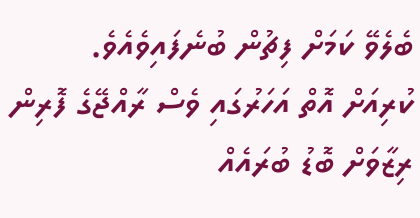ބެލެވޭ ކަމަށް ފިޗުން ބުނެފައިވެއެވެ.
ކުރިއަށް އޮތް އަހަރުގައި ވެސް ރާއްޖޭގެ ފޮރިން ރިޒާވަށް ބޮޑު ބުރައެއް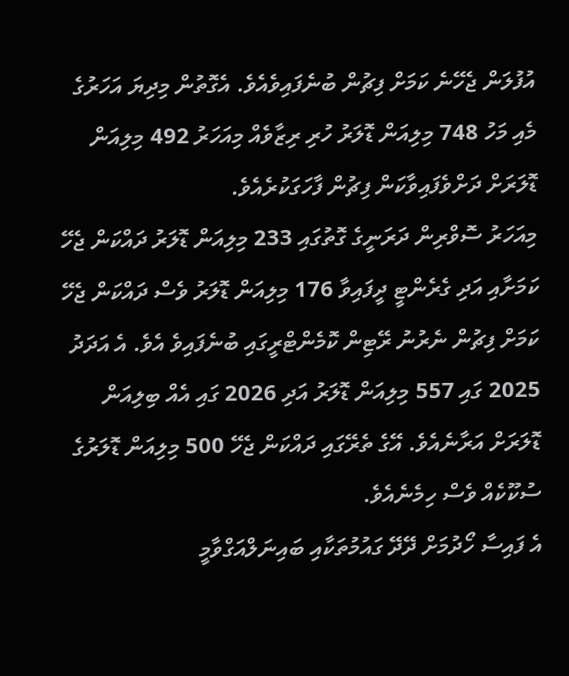އުފުލަން ޖެހޭނެ ކަމަށް ފިޗުން ބުނެފައިވެއެވެ. އެގޮތުން މިދިޔަ އަހަރުގެ މެއި މަހު 748 މިލިއަން ޑޮލަރު ހުރި ރިޒާވެއް މިއަހަރު 492 މިލިއަން ޑޮލަރަށް ދަށްވެފައިވާކަން ފިޗުން ފާހަގަކުރެއެވެ.
މިއަހަރު ސޮވްރިން ދަރަނީގެ ގޮތުގައި 233 މިލިއަން ޑޮލަރު ދައްކަން ޖެހޭ ކަމަށާއި އަދި ގެރެންޓީ ދީފައިވާ 176 މިލިއަން ޑޮލަރު ވެސް ދައްކަން ޖެހޭ ކަމަށް ފިޗުން ނެރުނު ރޭޓިން ކޮމެންޓްރީގައި ބުނެފައިވެ އެވެ. އެ އަދަދު 2025 ގައި 557 މިލިއަން ޑޮލަރު އަދި 2026 ގައި އެއް ބިލިއަން ޑޮލަރަށް އަރާނެއެވެ. އޭގެ ތެރޭގައި ދައްކަން ޖެހޭ 500 މިލިއަން ޑޮލަރުގެ ސުކޫކެއް ވެސް ހިމެނެއެވެ.
އެ ފައިސާ ހޯދުމަށް ދޭދޭ ގައުމުތަކާއި ބައިނަލްއަގްވާމީ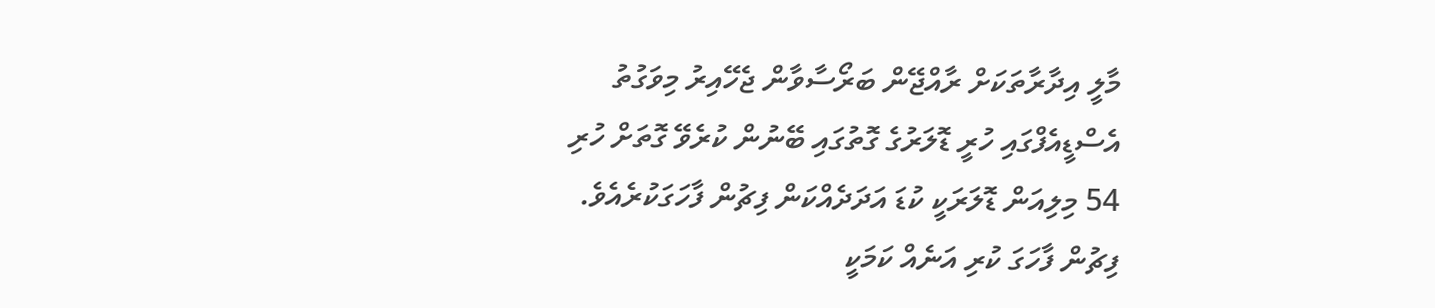މާލީ އިދާރާތަކަށް ރާއްޖޭން ބަރޯސާވާން ޖެހޭއިރު މިވަގުތު އެސްޑީއެފްގައި ހުރީ ޑޮލަރުގެ ގޮތުގައި ބޭނުން ކުރެވޭ ގޮތަށް ހުރި 54 މިލިއަން ޑޮލަރަކީ ކުޑަ އަދަދެއްކަން ފިޗުން ފާހަގަކުރެއެވެ.
ފިޗުން ފާހަގަ ކުރި އަނެއް ކަމަކީ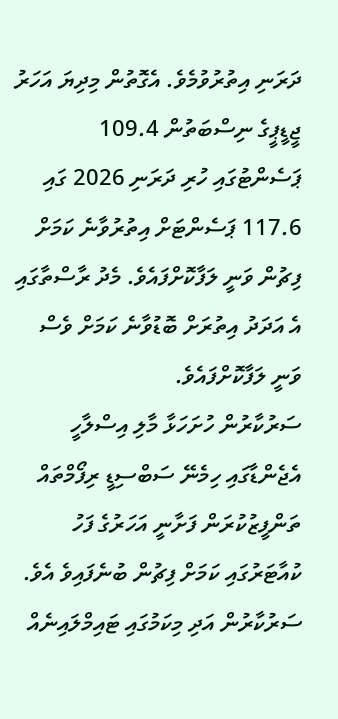ދަރަނި އިތުރުވުމެވެ. އެގޮތުން މިދިޔަ އަހަރު ޖީޑީޕީގެ ނިސްބަތުން 109.4 ޕަސެންޓުގައި ހުރި ދަރަނި 2026 ގައި 117.6 ޕަސެންޓަށް އިތުރުވާނެ ކަމަށް ފިޗުން ވަނީ ލަފާކޮށްފައެވެ. މެދު ރާސްތާގައި އެ އަދަދު އިތުރަށް ބޮޑުވާނެ ކަމަށް ވެސް ވަނީ ލަފާކޮށްފައެވެ.
ސަރުކާރުން ހުށަހަޅާ މާލި އިސްލާހީ އެޖެންޑާގައި ހިމެނޭ ސަބްސިޑީ ރިފޯމްތައް ތަންފީޒުކުރަން ފަށާނީ އަހަރުގެ ފަހު ކުއާޓަރުގައި ކަމަށް ފިޗުން ބުނެފައިވެ އެވެ. ސަރުކާރުން އަދި މިކަމުގައި ޓައިމްލައިނެއް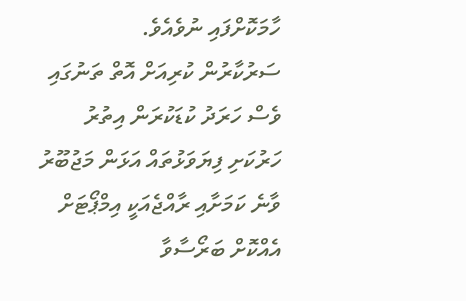ހާމަކޮށްފައި ނުވެއެވެ.
ސަރުކާރުން ކުރިއަށް އޮތް ތަނުގައި ވެސް ހަރަދު ކުޑަކުރަން އިތުރު ހަރުކަށި ފިޔަވަޅުތައް އަޅަން މަޖުބޫރު ވާނެ ކަމަށާއި ރާއްޖެއަކީ އިމްޕޯޓަށް އެއްކޮށް ބަރޯސާވާ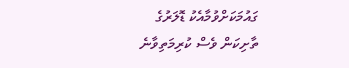ގައުމަކަށްވުމާއެކު ޑޮލަރުގެ ތާށިކަން ވެސް ކުރިމަތިވާނެ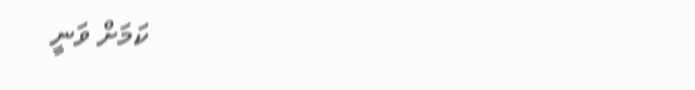ކަމަށް ވަނީ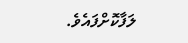ލަފާކޮށްފައެވެ.